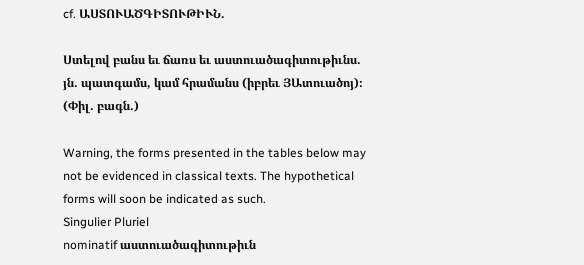cf. ԱՍՏՈՒԱԾԳԻՏՈՒԹԻՒՆ.

Ստելով բանս եւ ճառս եւ աստուածագիտութիւնս. յն. պատգամս, կամ հրամանս (իբրեւ ՅԱտուածոյ)։ (Փիլ. բագն.)

Warning, the forms presented in the tables below may not be evidenced in classical texts. The hypothetical forms will soon be indicated as such.
Singulier Pluriel
nominatif աստուածագիտութիւն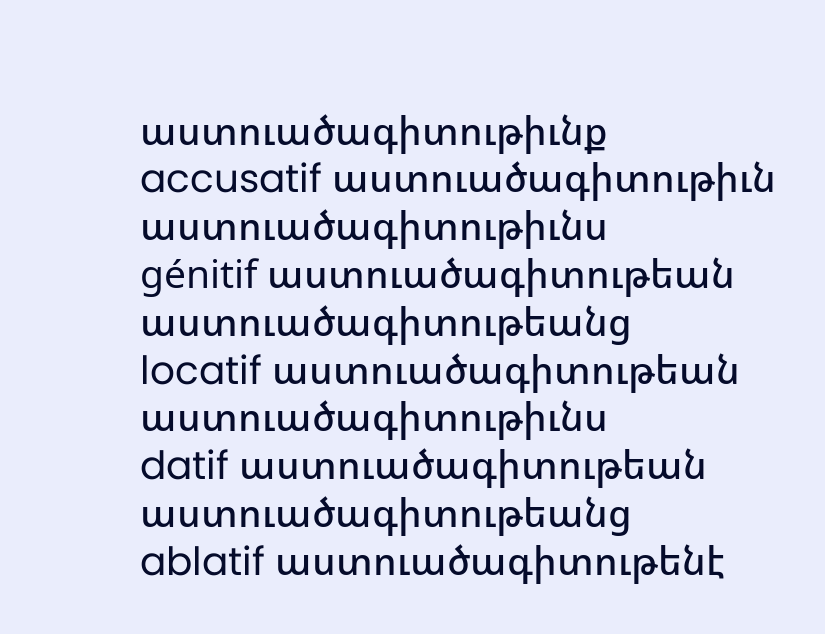աստուածագիտութիւնք
accusatif աստուածագիտութիւն աստուածագիտութիւնս
génitif աստուածագիտութեան աստուածագիտութեանց
locatif աստուածագիտութեան աստուածագիտութիւնս
datif աստուածագիտութեան աստուածագիտութեանց
ablatif աստուածագիտութենէ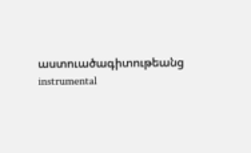աստուածագիտութեանց
instrumental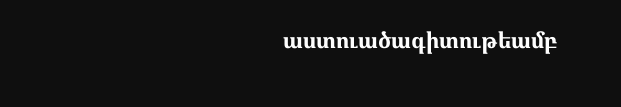աստուածագիտութեամբ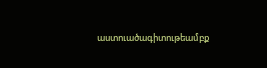աստուածագիտութեամբք